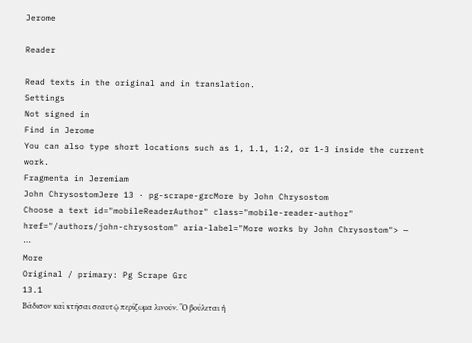Jerome

Reader

Read texts in the original and in translation.
Settings
Not signed in
Find in Jerome
You can also type short locations such as 1, 1.1, 1:2, or 1-3 inside the current work.
Fragmenta in Jeremiam
John ChrysostomJere 13 · pg-scrape-grcMore by John Chrysostom
Choose a text id="mobileReaderAuthor" class="mobile-reader-author" href="/authors/john-chrysostom" aria-label="More works by John Chrysostom"> —
⋯
More
Original / primary: Pg Scrape Grc
13.1
Βάδισον καὶ κτῆσαι σεαυτῷ περίζωμα λινοῦν. Ὃ βούλεται ἡ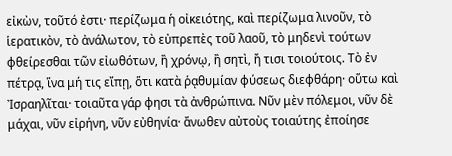εἰκὼν, τοῦτό ἐστι· περίζωμα ἡ οἰκειότης, καὶ περίζωμα λινοῦν, τὸ ἱερατικὸν, τὸ ἀνάλωτον, τὸ εὐπρεπὲς τοῦ λαοῦ, τὸ μηδενὶ τούτων φθείρεσθαι τῶν εἰωθότων, ἢ χρόνῳ, ἢ σητὶ, ἤ τισι τοιούτοις. Τὸ ἐν πέτρᾳ, ἵνα μή τις εἴπῃ, ὅτι κατὰ ῥᾳθυμίαν φύσεως διεφθάρη· οὕτω καὶ Ἰσραηλῖται· τοιαῦτα γάρ φησι τὰ ἀνθρώπινα. Νῦν μὲν πόλεμοι, νῦν δὲ μάχαι, νῦν εἰρήνη, νῦν εὐθηνία· ἄνωθεν αὐτοὺς τοιαύτης ἐποίησε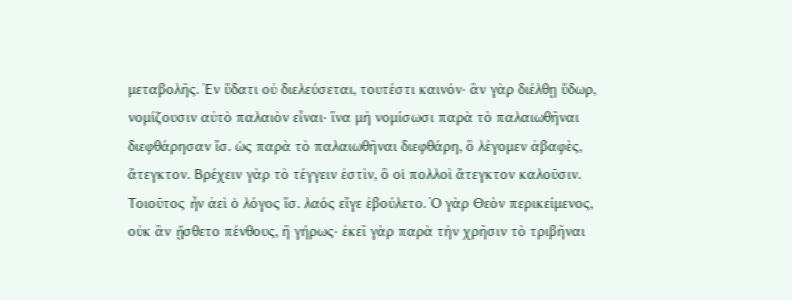μεταβολῆς. Ἐν ὕδατι οὐ διελεύσεται, τουτέστι καινόν· ἂν γὰρ διέλθῃ ὕδωρ, νομίζουσιν αὐτὸ παλαιὸν εἶναι· ἵνα μὴ νομίσωσι παρὰ τὸ παλαιωθῆναι διεφθάρησαν ἴσ. ὡς παρὰ τὸ παλαιωθῆναι διεφθάρη, ὃ λέγομεν ἀβαφὲς, ἄτεγκτον. Βρέχειν γὰρ τὸ τέγγειν ἐστὶν, ὃ οἱ πολλοὶ ἄτεγκτον καλοῦσιν. Τοιοῦτος ἦν ἀεὶ ὁ λόγος ἴσ. λαός εἴγε ἐβούλετο. Ὁ γὰρ Θεὸν περικείμενος, οὐκ ἂν ᾔσθετο πένθους, ἢ γήρως· ἐκεῖ γὰρ παρὰ τὴν χρῆσιν τὸ τριβῆναι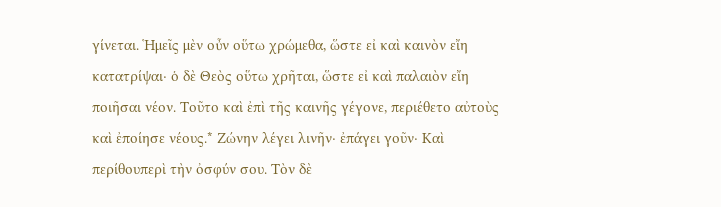γίνεται. Ἡμεῖς μὲν οὖν οὕτω χρώμεθα, ὥστε εἰ καὶ καινὸν εἴη κατατρίψαι· ὁ δὲ Θεὸς οὕτω χρῆται, ὥστε εἰ καὶ παλαιὸν εἴη ποιῆσαι νέον. Τοῦτο καὶ ἐπὶ τῆς καινῆς γέγονε, περιέθετο αὐτοὺς καὶ ἐποίησε νέους.* Ζώνην λέγει λινῆν· ἐπάγει γοῦν· Καὶ περίθουπερὶ τὴν ὀσφύν σου. Τὸν δὲ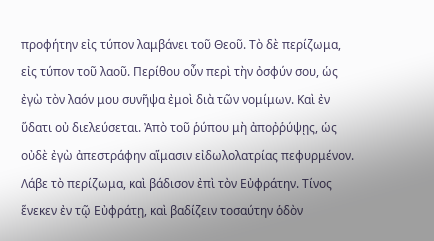προφήτην εἰς τύπον λαμβάνει τοῦ Θεοῦ. Τὸ δὲ περίζωμα, εἰς τύπον τοῦ λαοῦ. Περίθου οὖν περὶ τὴν ὀσφύν σου, ὡς ἐγὼ τὸν λαόν μου συνῆψα ἐμοὶ διὰ τῶν νομίμων. Καὶ ἐν ὕδατι οὐ διελεύσεται. Ἀπὸ τοῦ ῥύπου μὴ ἀποῤῥύψῃς, ὡς οὐδὲ ἐγὼ ἀπεστράφην αἵμασιν εἰδωλολατρίας πεφυρμένον. Λάβε τὸ περίζωμα, καὶ βάδισον ἐπὶ τὸν Εὐφράτην. Τίνος ἕνεκεν ἐν τῷ Εὐφράτῃ, καὶ βαδίζειν τοσαύτην ὁδὸν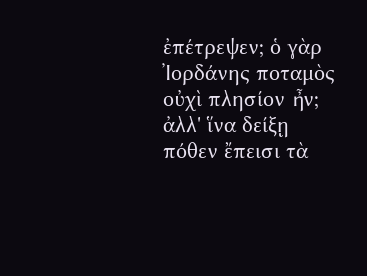ἐπέτρεψεν; ὁ γὰρ Ἰορδάνης ποταμὸς οὐχὶ πλησίον ἦν; ἀλλ' ἵνα δείξῃ πόθεν ἔπεισι τὰ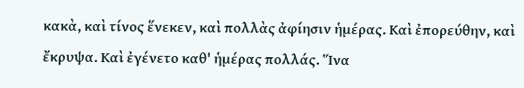κακὰ, καὶ τίνος ἕνεκεν, καὶ πολλὰς ἀφίησιν ἡμέρας. Καὶ ἐπορεύθην, καὶ ἔκρυψα. Καὶ ἐγένετο καθ' ἡμέρας πολλάς. Ἵνα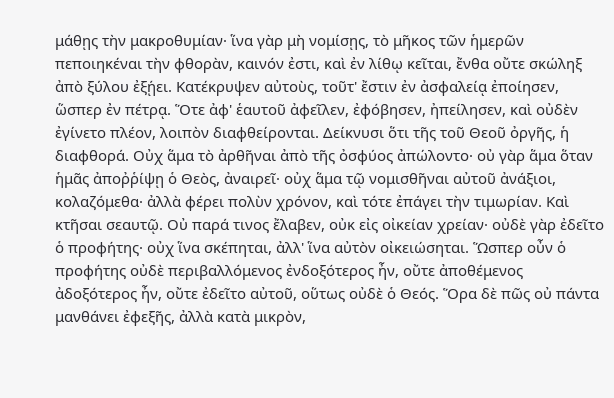μάθῃς τὴν μακροθυμίαν· ἵνα γὰρ μὴ νομίσῃς, τὸ μῆκος τῶν ἡμερῶν πεποιηκέναι τὴν φθορὰν, καινόν ἐστι, καὶ ἐν λίθῳ κεῖται, ἔνθα οὔτε σκώληξ ἀπὸ ξύλου ἐξῄει. Κατέκρυψεν αὐτοὺς, τοῦτ' ἔστιν ἐν ἀσφαλείᾳ ἐποίησεν, ὥσπερ ἐν πέτρᾳ. Ὅτε ἀφ' ἑαυτοῦ ἀφεῖλεν, ἐφόβησεν, ἠπείλησεν, καὶ οὐδὲν ἐγίνετο πλέον, λοιπὸν διαφθείρονται. Δείκνυσι ὅτι τῆς τοῦ Θεοῦ ὀργῆς, ἡ διαφθορά. Οὐχ ἅμα τὸ ἀρθῆναι ἀπὸ τῆς ὀσφύος ἀπώλοντο· οὐ γὰρ ἅμα ὅταν ἡμᾶς ἀποῤῥίψῃ ὁ Θεὸς, ἀναιρεῖ· οὐχ ἅμα τῷ νομισθῆναι αὐτοῦ ἀνάξιοι, κολαζόμεθα· ἀλλὰ φέρει πολὺν χρόνον, καὶ τότε ἐπάγει τὴν τιμωρίαν. Καὶ κτῆσαι σεαυτῷ. Οὐ παρά τινος ἔλαβεν, οὐκ εἰς οἰκείαν χρείαν· οὐδὲ γὰρ ἐδεῖτο ὁ προφήτης· οὐχ ἵνα σκέπηται, ἀλλ' ἵνα αὐτὸν οἰκειώσηται. Ὥσπερ οὖν ὁ προφήτης οὐδὲ περιβαλλόμενος ἐνδοξότερος ἦν, οὔτε ἀποθέμενος ἀδοξότερος ἦν, οὔτε ἐδεῖτο αὐτοῦ, οὕτως οὐδὲ ὁ Θεός. Ὅρα δὲ πῶς οὐ πάντα μανθάνει ἐφεξῆς, ἀλλὰ κατὰ μικρὸν,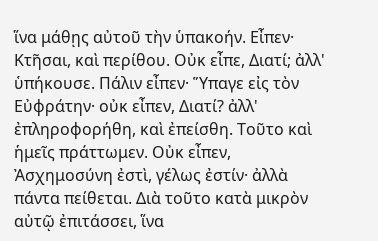ἵνα μάθῃς αὐτοῦ τὴν ὑπακοήν. Εἶπεν· Κτῆσαι, καὶ περίθου. Οὐκ εἶπε, Διατί; ἀλλ' ὑπήκουσε. Πάλιν εἶπεν· Ὕπαγε εἰς τὸν Εὐφράτην· οὐκ εἶπεν, Διατί? ἀλλ' ἐπληροφορήθη, καὶ ἐπείσθη. Τοῦτο καὶ ἡμεῖς πράττωμεν. Οὐκ εἶπεν, Ἀσχημοσύνη ἐστὶ, γέλως ἐστίν· ἀλλὰ πάντα πείθεται. Διὰ τοῦτο κατὰ μικρὸν αὐτῷ ἐπιτάσσει, ἵνα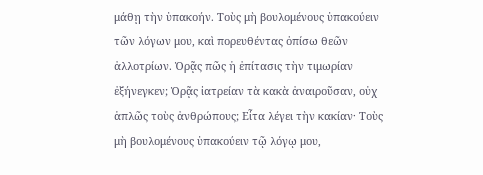μάθῃ τὴν ὑπακοήν. Τοὺς μὴ βουλομένους ὑπακούειν τῶν λόγων μου, καὶ πορευθέντας ὀπίσω θεῶν ἀλλοτρίων. Ὁρᾷς πῶς ἡ ἐπίτασις τὴν τιμωρίαν ἐξήνεγκεν; Ὁρᾷς ἰατρείαν τὰ κακὰ ἀναιροῦσαν, οὐχ ἁπλῶς τοὺς ἀνθρώπους; Εἶτα λέγει τὴν κακίαν· Τοὺς μὴ βουλομένους ὑπακούειν τῷ λόγῳ μου,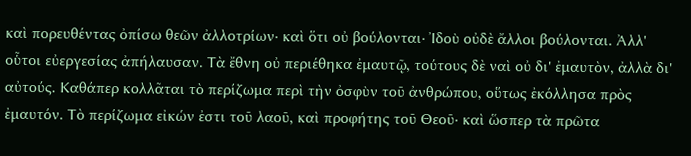καὶ πορευθέντας ὀπίσω θεῶν ἀλλοτρίων· καὶ ὅτι οὐ βούλονται· Ἰδοὺ οὐδὲ ἄλλοι βούλονται. Ἀλλ' οὗτοι εὐεργεσίας ἀπήλαυσαν. Τὰ ἔθνη οὐ περιέθηκα ἐμαυτῷ, τούτους δὲ ναὶ οὐ δι' ἐμαυτὸν, ἀλλὰ δι' αὐτούς. Καθάπερ κολλᾶται τὸ περίζωμα περὶ τὴν ὀσφὺν τοῦ ἀνθρώπου, οὕτως ἐκόλλησα πρὸς ἐμαυτόν. Τὸ περίζωμα εἰκών ἐστι τοῦ λαοῦ, καὶ προφήτης τοῦ Θεοῦ· καὶ ὥσπερ τὰ πρῶτα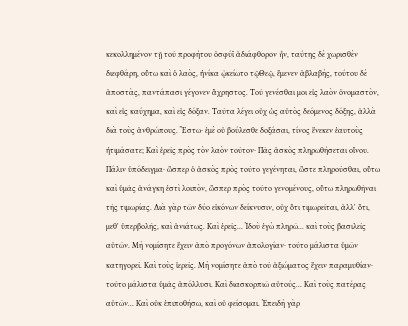κεκολλημένον τῇ τοῦ προφήτου ὀσφύϊ ἀδιάφθορον ἦν, ταύτης δὲ χωρισθὲν διεφθάρη, οὕτω καὶ ὁ λαὸς, ἡνίκα ᾠκείωτο τῷΘεῷ, ἔμενεν ἀβλαβὴς, τούτου δὲ ἀποστὰς, παντάπασι γέγονεν ἄχρηστος. Τοῦ γενέσθαι μοι εἰς λαὸν ὀνομαστὸν, καὶ εἰς καύχημα, καὶ εἰς δόξαν. Ταῦτα λέγει οὐχ ὡς αὐτὸς δεόμενος δόξης, ἀλλὰ διὰ τοὺς ἀνθρώπους. Ἔστω· ἐμὲ οὐ βούλεσθε δοξάσαι, τίνος ἕνεκεν ἑαυτοὺς ἠτιμάσατε; Καὶ ἐρεῖς πρὸς τὸν λαὸν τοῦτον· Πᾶς ἀσκὸς πληρωθήσεται οἴνου. Πάλιν ὑπόδειγμα· ὥσπερ ὁ ἀσκὸς πρὸς τοῦτο γεγένηται, ὥστε πληροῦσθαι, οὕτω καὶ ὑμᾶς ἀνάγκη ἐστὶ λοιπὸν, ὥσπερ πρὸς τοῦτο γενομένους, οὕτω πληρωθῆναι τῆς τιμωρίας. Διὰ γὰρ τῶν δύο εἰκόνων δείκνυσιν, οὐχ ὅτι τιμωρεῖται, ἀλλ' ὅτι, μεθ' ὑπερβολῆς, καὶ ἀνιάτως. Καὶ ἐρεῖς... Ἰδοὺ ἐγὼ πληρῶ... καὶ τοὺς βασιλεῖς αὐτῶν. Μὴ νομίσητε ἔχειν ἀπὸ προγόνων ἀπολογίαν· τοῦτο μάλιστα ὑμῶν κατηγορεῖ. Καὶ τοὺς ἱερεῖς. Μὴ νομίσητε ἀπὸ τοῦ ἀξιώματος ἔχειν παραμυθίαν· τοῦτο μάλιστα ὑμᾶς ἀπόλλυσι. Καὶ διασκορπιῶ αὐτούς... Καὶ τοὺς πατέρας αὐτῶν... Καὶ οὐκ ἐπιποθήσω, καὶ οὐ φείσομαι. Ἐπειδὴ γὰρ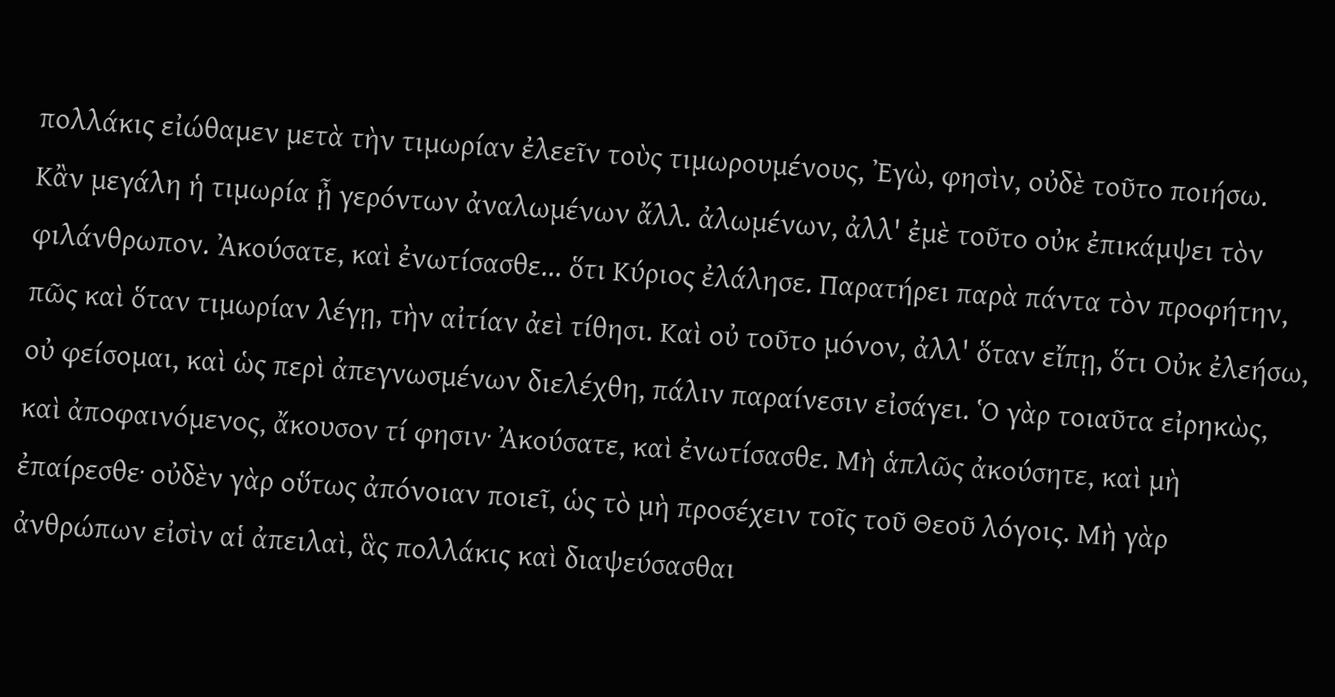πολλάκις εἰώθαμεν μετὰ τὴν τιμωρίαν ἐλεεῖν τοὺς τιμωρουμένους, Ἐγὼ, φησὶν, οὐδὲ τοῦτο ποιήσω. Κἂν μεγάλη ἡ τιμωρία ᾖ γερόντων ἀναλωμένων ἄλλ. ἀλωμένων, ἀλλ' ἐμὲ τοῦτο οὐκ ἐπικάμψει τὸν φιλάνθρωπον. Ἀκούσατε, καὶ ἐνωτίσασθε... ὅτι Κύριος ἐλάλησε. Παρατήρει παρὰ πάντα τὸν προφήτην, πῶς καὶ ὅταν τιμωρίαν λέγῃ, τὴν αἰτίαν ἀεὶ τίθησι. Καὶ οὐ τοῦτο μόνον, ἀλλ' ὅταν εἴπῃ, ὅτι Οὐκ ἐλεήσω, οὐ φείσομαι, καὶ ὡς περὶ ἀπεγνωσμένων διελέχθη, πάλιν παραίνεσιν εἰσάγει. Ὁ γὰρ τοιαῦτα εἰρηκὼς, καὶ ἀποφαινόμενος, ἄκουσον τί φησιν· Ἀκούσατε, καὶ ἐνωτίσασθε. Μὴ ἁπλῶς ἀκούσητε, καὶ μὴ ἐπαίρεσθε· οὐδὲν γὰρ οὕτως ἀπόνοιαν ποιεῖ, ὡς τὸ μὴ προσέχειν τοῖς τοῦ Θεοῦ λόγοις. Μὴ γὰρ ἀνθρώπων εἰσὶν αἱ ἀπειλαὶ, ἃς πολλάκις καὶ διαψεύσασθαι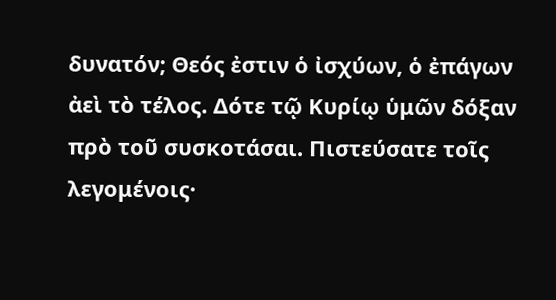δυνατόν; Θεός ἐστιν ὁ ἰσχύων, ὁ ἐπάγων ἀεὶ τὸ τέλος. Δότε τῷ Κυρίῳ ὑμῶν δόξαν πρὸ τοῦ συσκοτάσαι. Πιστεύσατε τοῖς λεγομένοις·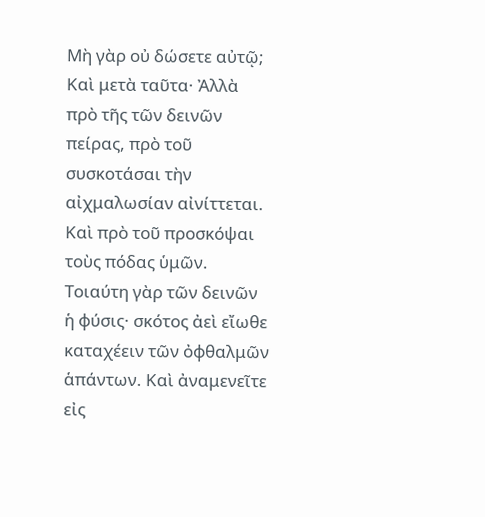Μὴ γὰρ οὐ δώσετε αὐτῷ; Καὶ μετὰ ταῦτα· Ἀλλὰ πρὸ τῆς τῶν δεινῶν πείρας, πρὸ τοῦ συσκοτάσαι τὴν αἰχμαλωσίαν αἰνίττεται. Καὶ πρὸ τοῦ προσκόψαι τοὺς πόδας ὑμῶν. Τοιαύτη γὰρ τῶν δεινῶν ἡ φύσις· σκότος ἀεὶ εἴωθε καταχέειν τῶν ὀφθαλμῶν ἁπάντων. Καὶ ἀναμενεῖτε εἰς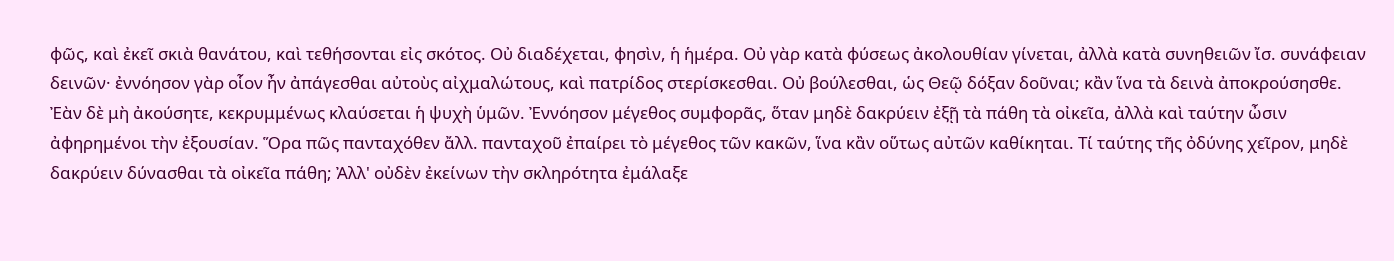φῶς, καὶ ἐκεῖ σκιὰ θανάτου, καὶ τεθήσονται εἰς σκότος. Οὐ διαδέχεται, φησὶν, ἡ ἡμέρα. Οὐ γὰρ κατὰ φύσεως ἀκολουθίαν γίνεται, ἀλλὰ κατὰ συνηθειῶν ἴσ. συνάφειαν δεινῶν· ἐννόησον γὰρ οἷον ἦν ἀπάγεσθαι αὐτοὺς αἰχμαλώτους, καὶ πατρίδος στερίσκεσθαι. Οὐ βούλεσθαι, ὡς Θεῷ δόξαν δοῦναι; κἂν ἵνα τὰ δεινὰ ἀποκρούσησθε. Ἐὰν δὲ μὴ ἀκούσητε, κεκρυμμένως κλαύσεται ἡ ψυχὴ ὑμῶν. Ἐννόησον μέγεθος συμφορᾶς, ὅταν μηδὲ δακρύειν ἐξῇ τὰ πάθη τὰ οἰκεῖα, ἀλλὰ καὶ ταύτην ὦσιν ἀφηρημένοι τὴν ἐξουσίαν. Ὅρα πῶς πανταχόθεν ἄλλ. πανταχοῦ ἐπαίρει τὸ μέγεθος τῶν κακῶν, ἵνα κἂν οὕτως αὐτῶν καθίκηται. Τί ταύτης τῆς ὀδύνης χεῖρον, μηδὲ δακρύειν δύνασθαι τὰ οἰκεῖα πάθη; Ἀλλ' οὐδὲν ἐκείνων τὴν σκληρότητα ἐμάλαξε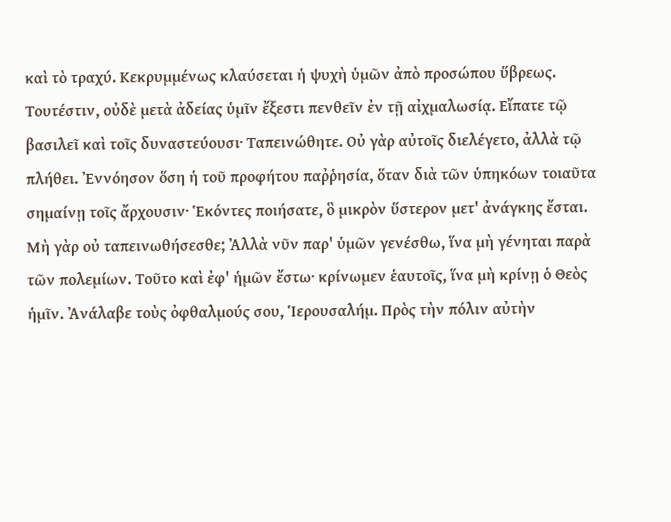καὶ τὸ τραχύ. Κεκρυμμένως κλαύσεται ἡ ψυχὴ ὑμῶν ἀπὸ προσώπου ὕβρεως. Τουτέστιν, οὐδὲ μετὰ ἀδείας ὑμῖν ἔξεστι πενθεῖν ἐν τῇ αἰχμαλωσίᾳ. Εἴπατε τῷ βασιλεῖ καὶ τοῖς δυναστεύουσι· Ταπεινώθητε. Οὐ γὰρ αὐτοῖς διελέγετο, ἀλλὰ τῷ πλήθει. Ἐννόησον ὅση ἡ τοῦ προφήτου παῤῥησία, ὅταν διὰ τῶν ὑπηκόων τοιαῦτα σημαίνῃ τοῖς ἄρχουσιν· Ἑκόντες ποιήσατε, ὃ μικρὸν ὕστερον μετ' ἀνάγκης ἔσται. Μὴ γὰρ οὐ ταπεινωθήσεσθε; Ἀλλὰ νῦν παρ' ὑμῶν γενέσθω, ἵνα μὴ γένηται παρὰ τῶν πολεμίων. Τοῦτο καὶ ἐφ' ἡμῶν ἔστω· κρίνωμεν ἑαυτοῖς, ἵνα μὴ κρίνῃ ὁ Θεὸς ἡμῖν. Ἀνάλαβε τοὺς ὀφθαλμούς σου, Ἱερουσαλήμ. Πρὸς τὴν πόλιν αὐτὴν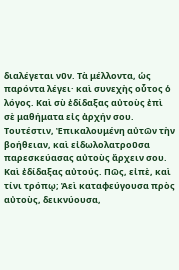διαλέγεται νῦν. Τὰ μέλλοντα, ὡς παρόντα λέγει· καὶ συνεχὴς οὗτος ὁ λόγος. Καὶ σὺ ἐδίδαξας αὐτοὺς ἐπὶ σὲ μαθήματα εἰς ἀρχήν σου. Τουτέστιν, Ἐπικαλουμένη αὐτῶν τὴν βοήθειαν, καὶ εἰδωλολατροῦσα παρεσκεύασας αὐτοὺς ἄρχειν σου. Καὶ ἐδίδαξας αὐτούς. Πῶς, εἰπὲ, καὶ τίνι τρόπῳ; Ἀεὶ καταφεύγουσα πρὸς αὐτοὺς, δεικνύουσα,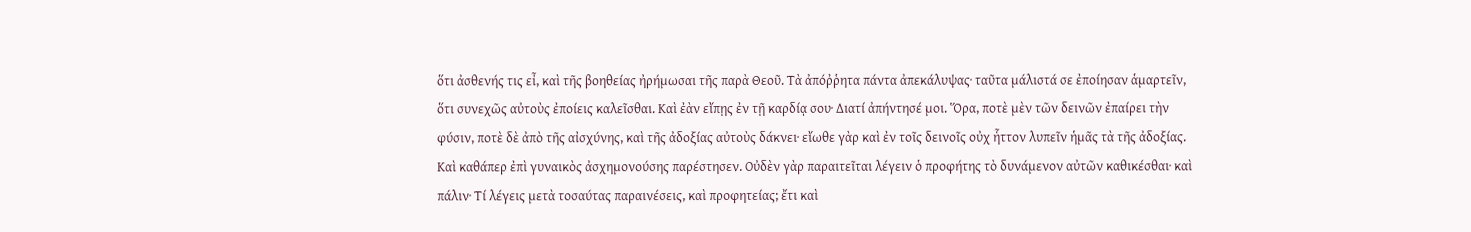ὅτι ἀσθενής τις εἶ, καὶ τῆς βοηθείας ἠρήμωσαι τῆς παρὰ Θεοῦ. Τὰ ἀπόῤῥητα πάντα ἀπεκάλυψας· ταῦτα μάλιστά σε ἐποίησαν ἁμαρτεῖν, ὅτι συνεχῶς αὐτοὺς ἐποίεις καλεῖσθαι. Καὶ ἐὰν εἴπῃς ἐν τῇ καρδίᾳ σου· Διατί ἀπήντησέ μοι. Ὅρα, ποτὲ μὲν τῶν δεινῶν ἐπαίρει τὴν φύσιν, ποτὲ δὲ ἀπὸ τῆς αἰσχύνης, καὶ τῆς ἀδοξίας αὐτοὺς δάκνει· εἴωθε γὰρ καὶ ἐν τοῖς δεινοῖς οὐχ ἧττον λυπεῖν ἡμᾶς τὰ τῆς ἀδοξίας. Καὶ καθάπερ ἐπὶ γυναικὸς ἀσχημονούσης παρέστησεν. Οὐδὲν γὰρ παραιτεῖται λέγειν ὁ προφήτης τὸ δυνάμενον αὐτῶν καθικέσθαι· καὶ πάλιν· Τί λέγεις μετὰ τοσαύτας παραινέσεις, καὶ προφητείας; ἔτι καὶ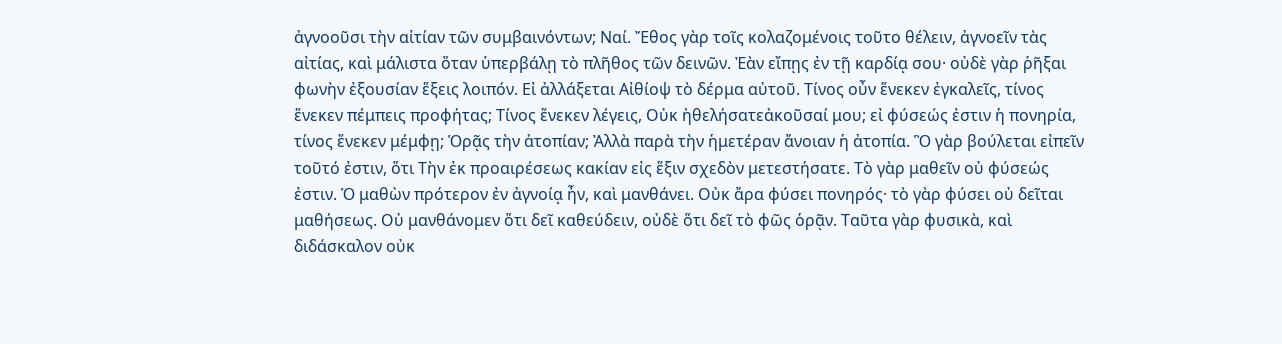ἀγνοοῦσι τὴν αἰτίαν τῶν συμβαινόντων; Ναί. Ἔθος γὰρ τοῖς κολαζομένοις τοῦτο θέλειν, ἀγνοεῖν τὰς αἰτίας, καὶ μάλιστα ὅταν ὑπερβάλῃ τὸ πλῆθος τῶν δεινῶν. Ἐὰν εἴπῃς ἐν τῇ καρδίᾳ σου· οὐδὲ γὰρ ῥῆξαι φωνὴν ἐξουσίαν ἕξεις λοιπόν. Εἰ ἀλλάξεται Αἰθίοψ τὸ δέρμα αὐτοῦ. Τίνος οὖν ἕνεκεν ἐγκαλεῖς, τίνος ἕνεκεν πέμπεις προφήτας; Τίνος ἕνεκεν λέγεις, Οὐκ ἠθελήσατεἀκοῦσαί μου; εἰ φύσεώς ἐστιν ἡ πονηρία, τίνος ἕνεκεν μέμφῃ; Ὁρᾷς τὴν ἀτοπίαν; Ἀλλὰ παρὰ τὴν ἡμετέραν ἄνοιαν ἡ ἀτοπία. Ὃ γὰρ βούλεται εἰπεῖν τοῦτό ἐστιν, ὅτι Τὴν ἐκ προαιρέσεως κακίαν εἰς ἕξιν σχεδὸν μετεστήσατε. Τὸ γὰρ μαθεῖν οὐ φύσεώς ἐστιν. Ὁ μαθὼν πρότερον ἐν ἀγνοίᾳ ἦν, καὶ μανθάνει. Οὐκ ἄρα φύσει πονηρός· τὸ γὰρ φύσει οὐ δεῖται μαθήσεως. Οὐ μανθάνομεν ὅτι δεῖ καθεύδειν, οὐδὲ ὅτι δεῖ τὸ φῶς ὁρᾷν. Ταῦτα γὰρ φυσικὰ, καὶ διδάσκαλον οὐκ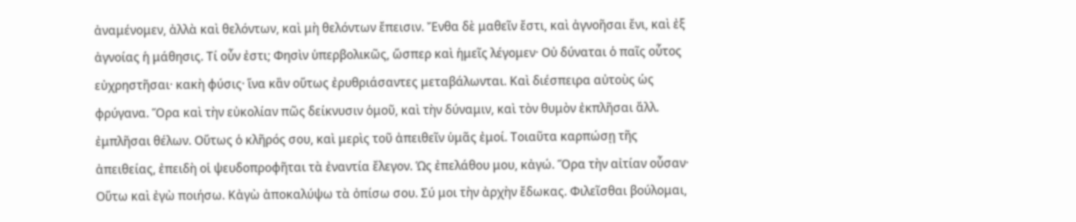ἀναμένομεν, ἀλλὰ καὶ θελόντων, καὶ μὴ θελόντων ἔπεισιν. Ἔνθα δὲ μαθεῖν ἔστι, καὶ ἀγνοῆσαι ἔνι, καὶ ἐξ ἀγνοίας ἡ μάθησις. Τί οὖν ἐστι; Φησὶν ὑπερβολικῶς, ὥσπερ καὶ ἡμεῖς λέγομεν· Οὐ δύναται ὁ παῖς οὗτος εὐχρηστῆσαι· κακὴ φύσις· ἵνα κἂν οὕτως ἐρυθριάσαντες μεταβάλωνται. Καὶ διέσπειρα αὐτοὺς ὡς φρύγανα. Ὅρα καὶ τὴν εὐκολίαν πῶς δείκνυσιν ὁμοῦ, καὶ τὴν δύναμιν, καὶ τὸν θυμὸν ἐκπλῆσαι ἄλλ. ἐμπλῆσαι θέλων. Οὕτως ὁ κλῆρός σου, καὶ μερὶς τοῦ ἀπειθεῖν ὑμᾶς ἐμοί. Τοιαῦτα καρπώσῃ τῆς ἀπειθείας, ἐπειδὴ οἱ ψευδοπροφῆται τὰ ἐναντία ἔλεγον. Ὡς ἐπελάθου μου, κἀγώ. Ὅρα τὴν αἰτίαν οὖσαν· Οὕτω καὶ ἐγὼ ποιήσω. Κἀγὼ ἀποκαλύψω τὰ ὀπίσω σου. Σύ μοι τὴν ἀρχὴν ἔδωκας. Φιλεῖσθαι βούλομαι,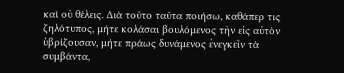καὶ οὐ θέλεις. Διὰ τοῦτο ταῦτα ποιήσω, καθάπερ τις ζηλότυπος, μήτε κολάσαι βουλόμενος τὴν εἰς αὐτὸν ὑβρίζουσαν, μήτε πράως δυνάμενος ἐνεγκεῖν τὰ συμβάντα,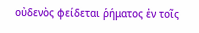οὐδενὸς φείδεται ῥήματος ἐν τοῖς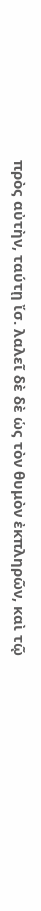πρὸς αὐτὴν, ταύτῃ ἴσ. λαλεῖ δὲ δὲ ὡς τὸν θυμὸν ἐκπληρῶν, καὶ τῷ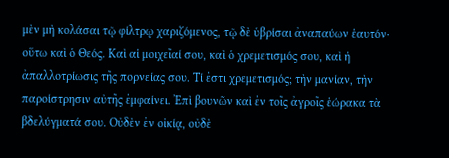μὲν μὴ κολάσαι τῷ φίλτρῳ χαριζόμενος, τῷ δὲ ὑβρίσαι ἀναπαύων ἑαυτόν· οὕτω καὶ ὁ Θεός. Καὶ αἱ μοιχεῖαί σου, καὶ ὁ χρεμετισμός σου, καὶ ἡ ἀπαλλοτρίωσις τῆς πορνείας σου. Τί ἐστι χρεμετισμός; τὴν μανίαν, τὴν παροίστρησιν αὐτῆς ἐμφαίνει. Ἐπὶ βουνῶν καὶ ἐν τοῖς ἀγροῖς ἑώρακα τὰ βδελύγματά σου. Οὐδὲν ἐν οἰκίᾳ, οὐδὲ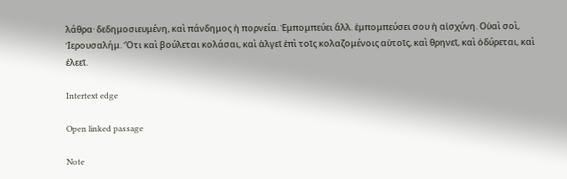λάθρα· δεδημοσιευμένη, καὶ πάνδημος ἡ πορνεία. Ἐμπομπεύει ἄλλ. ἐμπομπεύσει σου ἡ αἰσχύνη. Οὐαὶ σοὶ, Ἱερουσαλήμ. Ὅτι καὶ βούλεται κολάσαι, καὶ ἀλγεῖ ἐπὶ τοῖς κολαζομένοις αὐτοῖς, καὶ θρηνεῖ, καὶ ὀδύρεται, καὶ ἐλεεῖ.

Intertext edge

Open linked passage

Note